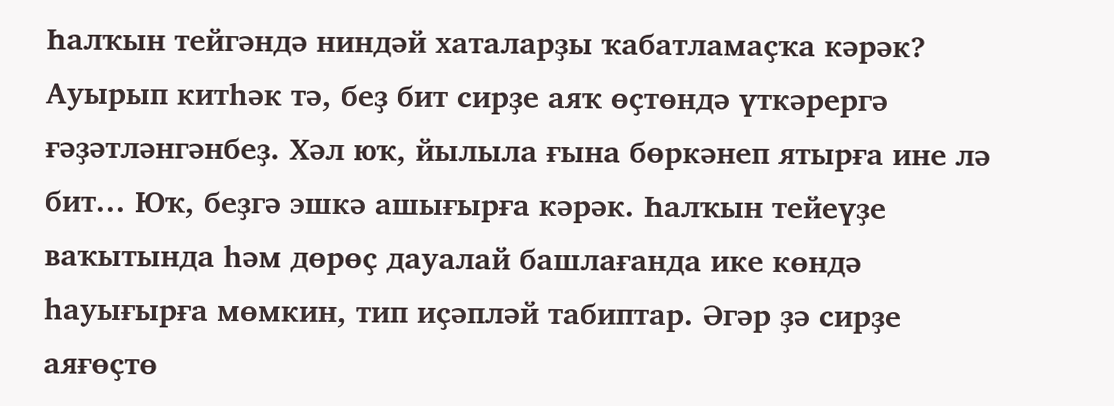Һалҡын тейгәндә ниндәй хаталарҙы ҡабатламаҫҡа кәрәк? Ауырып китһәк тә, беҙ бит сирҙе аяҡ өҫтөндә үткәрергә ғәҙәтләнгәнбеҙ. Хәл юҡ, йылыла ғына бөркәнеп ятырға ине лә бит... Юҡ, беҙгә эшкә ашығырға кәрәк. Һалҡын тейеүҙе ваҡытында һәм дөрөҫ дауалай башлағанда ике көндә һауығырға мөмкин, тип иҫәпләй табиптар. Әгәр ҙә сирҙе аяғөҫтө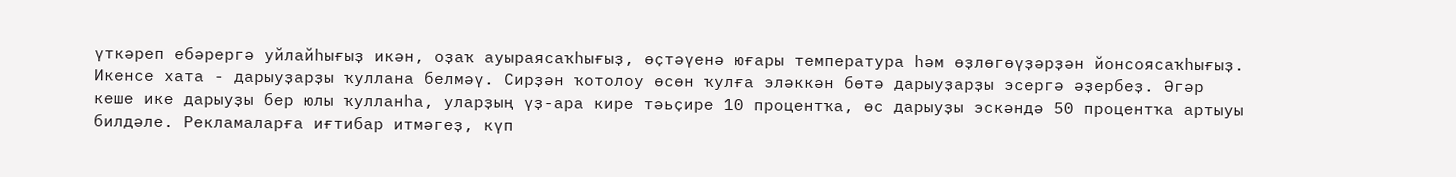үткәреп ебәрергә уйлайһығыҙ икән, оҙаҡ ауыраясаҡһығыҙ, өҫтәүенә юғары температура һәм өҙлөгөүҙәрҙән йонсоясаҡһығыҙ.
Икенсе хата - дарыуҙарҙы ҡуллана белмәү. Сирҙән ҡотолоу өсөн ҡулға эләккән бөтә дарыуҙарҙы эсергә әҙербеҙ. Әгәр кеше ике дарыуҙы бер юлы ҡулланһа, уларҙың үҙ-ара кире тәьҫире 10 процентҡа, өс дарыуҙы эскәндә 50 процентҡа артыуы билдәле. Рекламаларға иғтибар итмәгеҙ, күп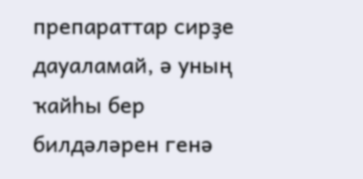препараттар сирҙе дауаламай, ә уның ҡайһы бер билдәләрен генә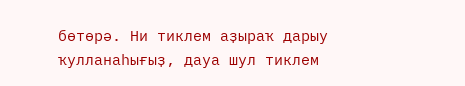бөтөрә. Ни тиклем аҙыраҡ дарыу ҡулланаһығыҙ, дауа шул тиклем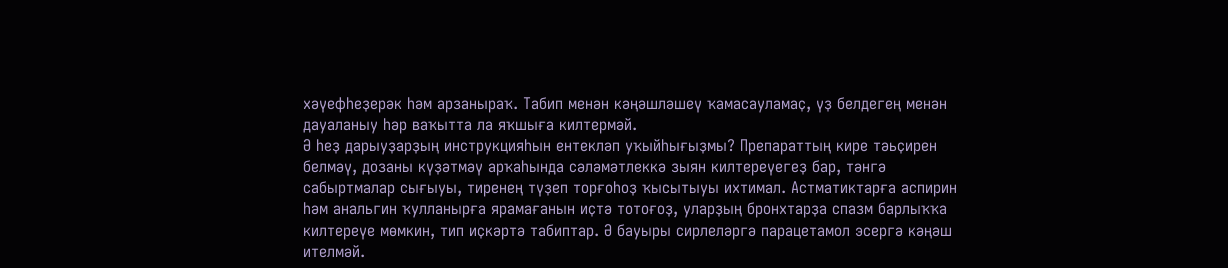хәүефһеҙерәк һәм арзаныраҡ. Табип менән кәңәшләшеү ҡамасауламаҫ, үҙ белдегең менән дауаланыу һәр ваҡытта ла яҡшыға килтермәй.
Ә һеҙ дарыуҙарҙың инструкцияһын ентекләп уҡыйһығыҙмы? Препараттың кире тәьҫирен белмәү, дозаны күҙәтмәү арҡаһында сәләмәтлеккә зыян килтереүегеҙ бар, тәнгә сабыртмалар сығыуы, тиренең түҙеп торғоһоҙ ҡысытыуы ихтимал. Астматиктарға аспирин һәм анальгин ҡулланырға ярамағанын иҫтә тотоғоҙ, уларҙың бронхтарҙа спазм барлыҡҡа килтереүе мөмкин, тип иҫкәртә табиптар. Ә бауыры сирлеләргә парацетамол эсергә кәңәш ителмәй.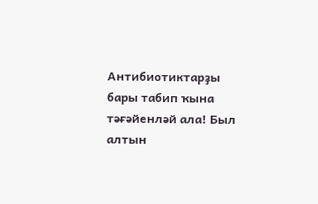Антибиотиктарҙы бары табип ҡына тәғәйенләй ала! Был алтын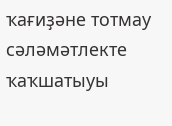ҡағиҙәне тотмау сәләмәтлекте ҡаҡшатыуы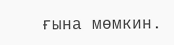ғына мөмкин.